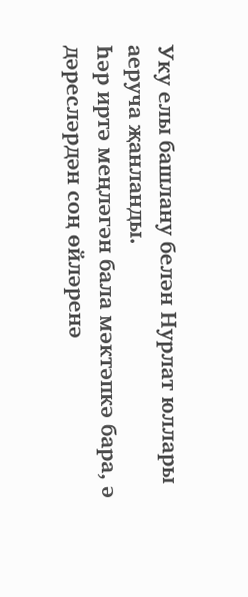Уку елы башлану белән Нурлат юллары аеруча җанланды.
Һәр иртә меңләгән бала мәктәпкә бара, ә дәресләрдән соң өйләренә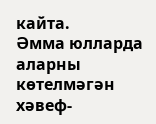кайта.
Әмма юлларда аларны көтелмәгән хәвеф-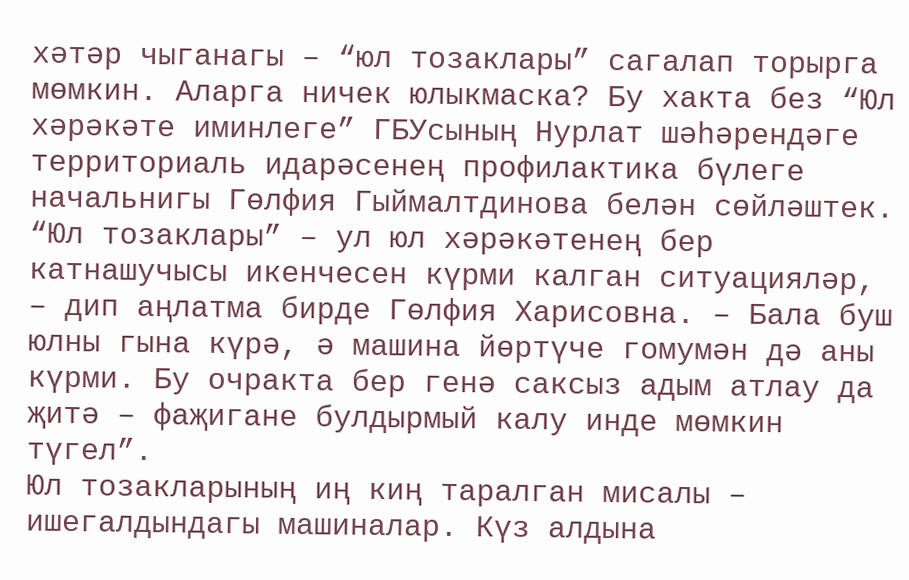хәтәр чыганагы – “юл тозаклары” сагалап торырга мөмкин. Аларга ничек юлыкмаска? Бу хакта без “Юл хәрәкәте иминлеге” ГБУсының Нурлат шәһәрендәге территориаль идарәсенең профилактика бүлеге начальнигы Гөлфия Гыймалтдинова белән сөйләштек.
“Юл тозаклары” – ул юл хәрәкәтенең бер катнашучысы икенчесен күрми калган ситуацияләр, – дип аңлатма бирде Гөлфия Харисовна. – Бала буш юлны гына күрә, ә машина йөртүче гомумән дә аны күрми. Бу очракта бер генә саксыз адым атлау да җитә – фаҗигане булдырмый калу инде мөмкин түгел”.
Юл тозакларының иң киң таралган мисалы – ишегалдындагы машиналар. Күз алдына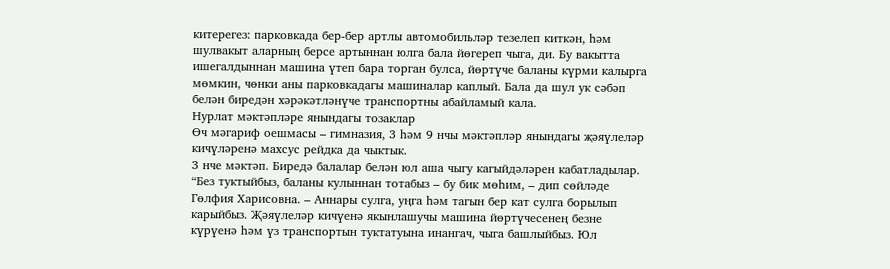китерегез: парковкада бер-бер артлы автомобильләр тезелеп киткән, һәм шулвакыт аларның берсе артыннан юлга бала йөгереп чыга, ди. Бу вакытта ишегалдыннан машина үтеп бара торган булса, йөртүче баланы күрми калырга мөмкин, чөнки аны парковкадагы машиналар каплый. Бала да шул ук сәбәп белән биредән хәрәкәтләнүче транспортны абайламый кала.
Нурлат мәктәпләре янындагы тозаклар
Өч мәгариф оешмасы – гимназия, 3 һәм 9 нчы мәктәпләр янындагы җәяүлеләр кичүләренә махсус рейдка да чыктык.
3 нче мәктәп. Биредә балалар белән юл аша чыгу кагыйдәләрен кабатладылар.
“Без туктыйбыз, баланы кулыннан тотабыз – бу бик мөһим, – дип сөйләде Гөлфия Харисовна. – Аннары сулга, уңга һәм тагын бер кат сулга борылып карыйбыз. Җәяүлеләр кичүенә якынлашучы машина йөртүчесенең безне күрүенә һәм үз транспортын туктатуына инангач, чыга башлыйбыз. Юл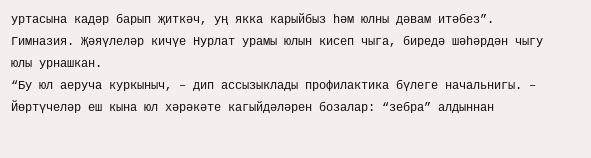уртасына кадәр барып җиткәч, уң якка карыйбыз һәм юлны дәвам итәбез”.
Гимназия. Җәяүлеләр кичүе Нурлат урамы юлын кисеп чыга, биредә шәһәрдән чыгу юлы урнашкан.
“Бу юл аеруча куркыныч, – дип ассызыклады профилактика бүлеге начальнигы. – Йөртүчеләр еш кына юл хәрәкәте кагыйдәләрен бозалар: “зебра” алдыннан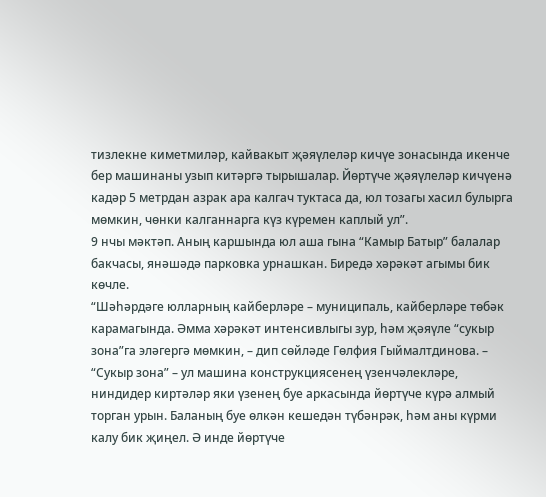тизлекне киметмиләр, кайвакыт җәяүлеләр кичүе зонасында икенче бер машинаны узып китәргә тырышалар. Йөртүче җәяүлеләр кичүенә кадәр 5 метрдан азрак ара калгач туктаса да, юл тозагы хасил булырга мөмкин, чөнки калганнарга күз күремен каплый ул”.
9 нчы мәктәп. Аның каршында юл аша гына “Камыр Батыр” балалар бакчасы, янәшәдә парковка урнашкан. Биредә хәрәкәт агымы бик көчле.
“Шәһәрдәге юлларның кайберләре – муниципаль, кайберләре төбәк карамагында. Әмма хәрәкәт интенсивлыгы зур, һәм җәяүле “сукыр зона”га эләгергә мөмкин, – дип сөйләде Гөлфия Гыймалтдинова. – “Сукыр зона” – ул машина конструкциясенең үзенчәлекләре, ниндидер киртәләр яки үзенең буе аркасында йөртүче күрә алмый торган урын. Баланың буе өлкән кешедән түбәнрәк, һәм аны күрми калу бик җиңел. Ә инде йөртүче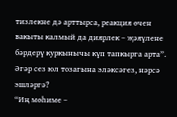тизлекне дә арттырса, реакция өчен вакыты калмый да диярлек – җәяүлене бәрдерү куркынычы күп тапкырга арта”.
Әгәр сез юл тозагына эләксәгез, нәрсә эшләргә?
“Иң мөһиме –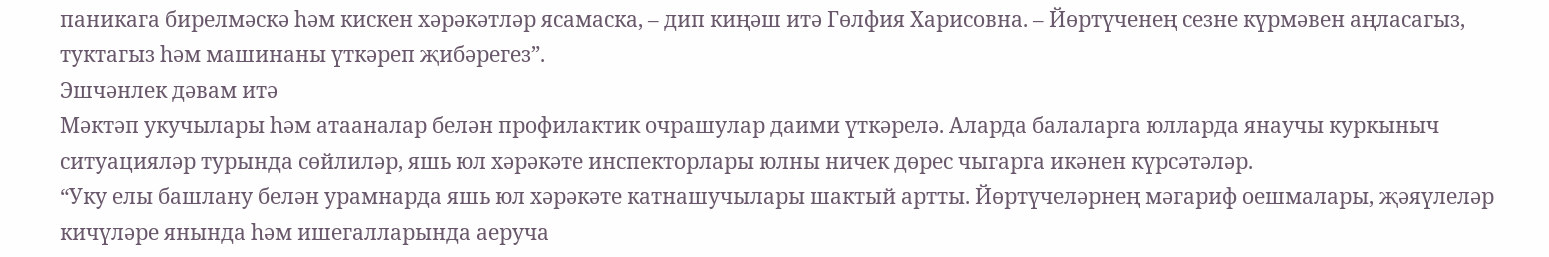паникага бирелмәскә һәм кискен хәрәкәтләр ясамаска, – дип киңәш итә Гөлфия Харисовна. – Йөртүченең сезне күрмәвен аңласагыз, туктагыз һәм машинаны үткәреп җибәрегез”.
Эшчәнлек дәвам итә
Мәктәп укучылары һәм атааналар белән профилактик очрашулар даими үткәрелә. Аларда балаларга юлларда янаучы куркыныч ситуацияләр турында сөйлиләр, яшь юл хәрәкәте инспекторлары юлны ничек дөрес чыгарга икәнен күрсәтәләр.
“Уку елы башлану белән урамнарда яшь юл хәрәкәте катнашучылары шактый артты. Йөртүчеләрнең мәгариф оешмалары, җәяүлеләр кичүләре янында һәм ишегалларында аеруча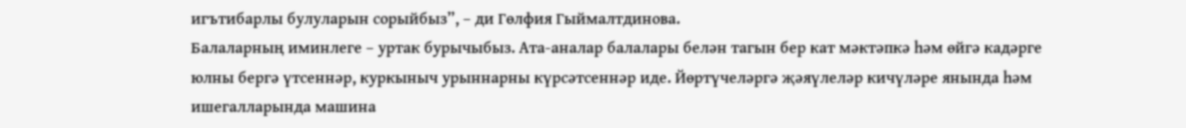игътибарлы булуларын сорыйбыз”, – ди Гөлфия Гыймалтдинова.
Балаларның иминлеге – уртак бурычыбыз. Ата-аналар балалары белән тагын бер кат мәктәпкә һәм өйгә кадәрге юлны бергә үтсеннәр, куркыныч урыннарны күрсәтсеннәр иде. Йөртүчеләргә җәяүлеләр кичүләре янында һәм ишегалларында машина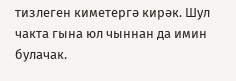тизлеген киметергә кирәк. Шул чакта гына юл чыннан да имин булачак.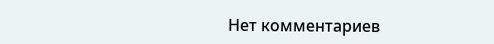Нет комментариев